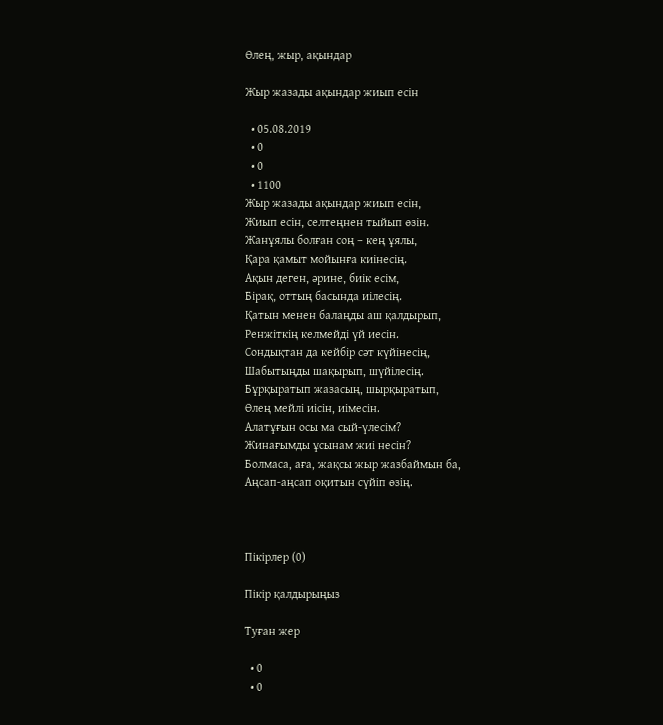Өлең, жыр, ақындар

Жыр жазады ақындар жиып есін

  • 05.08.2019
  • 0
  • 0
  • 1100
Жыр жазады ақындар жиып есін,
Жиып есін, селтеңнен тыйып өзін.
Жанұялы болған соң – кең ұялы,
Қара қамыт мойынға киінесің.
Ақын деген, әрине, биік есім,
Бірақ, оттың басында иілесің.
Қатын менен балаңды аш қалдырып,
Ренжіткің келмейді үй иесін.
Сондықтан да кейбір сәт күйінесің,
Шабытыңды шақырып, шүйілесің.
Бұрқыратып жазасың, шырқыратып,
Өлең мейлі иісін, иімесін.
Алатұғын осы ма сый-үлесім?
Жинағымды ұсынам жиі несін?
Болмаса, аға, жақсы жыр жазбаймын ба,
Аңсап-аңсап оқитын сүйіп өзің.



Пікірлер (0)

Пікір қалдырыңыз

Туған жер

  • 0
  • 0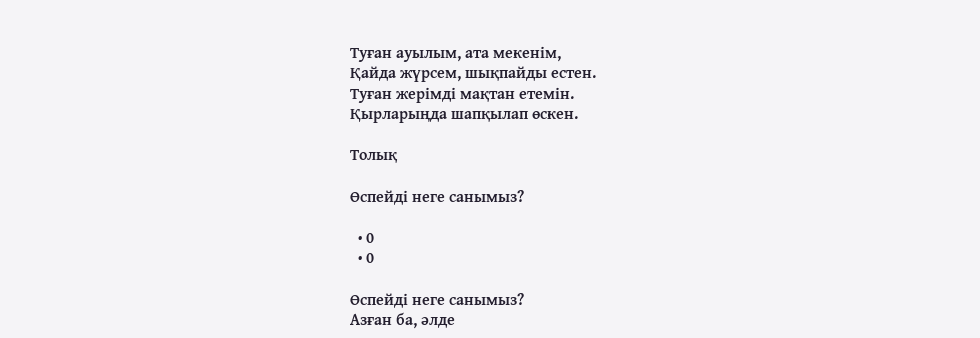Туған ауылым, ата мекенім,
Қайда жүрсем, шықпайды естен.
Туған жерімді мақтан етемін.
Қырларыңда шапқылап өскен.

Толық

Өспейді неге санымыз?

  • 0
  • 0

Өспейді неге санымыз?
Азған ба, әлде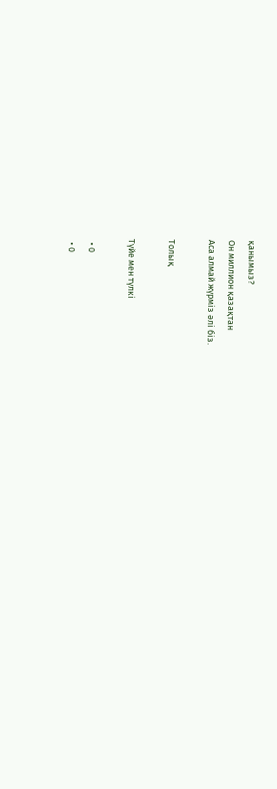қанымыз?
Он миллион қазақтан
Аса алмай жүрміз әлі біз.

Толық

Түйе мен түлкі

  • 0
  • 0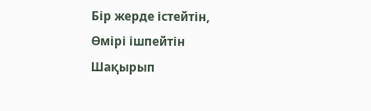Бір жерде істейтін,
Өмірі ішпейтін
Шақырып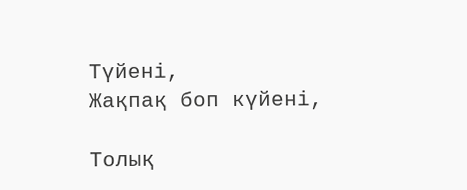Түйені,
Жақпақ боп күйені,

Толық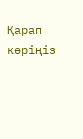Қарап көріңіз